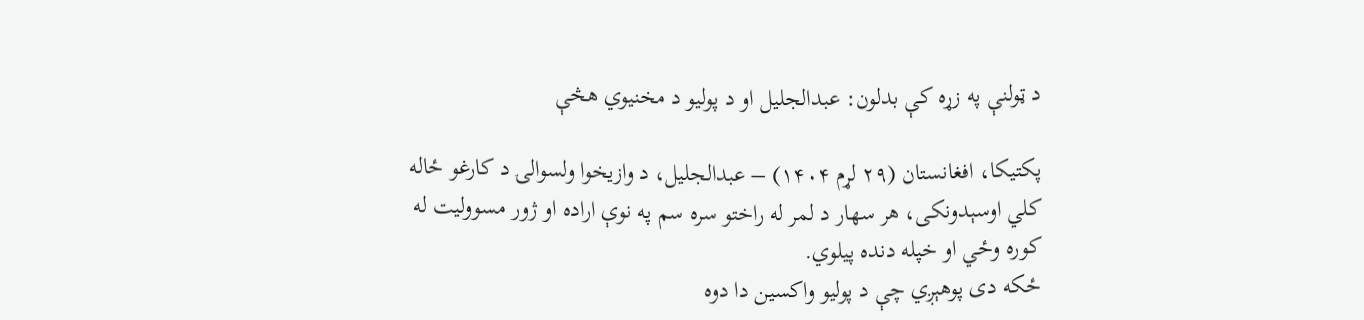د ټولنې په زړه کې بدلون: عبدالجلیل او د پولیو د مخنیوي هڅې

پکتیکا، افغانستان (۲۹ لړم ۱۴۰۴) – عبدالجلیل، د وازیخوا ولسوالۍ د کارغو ځاله کلي اوسېدونکی، هر سهار د لمر له راختو سره سم په نوې اراده او ژور مسوولیت له کوره وځي او خپله دنده پیلوي.
ځکه دی پوهېږي چې د پولیو واکسین دا دوه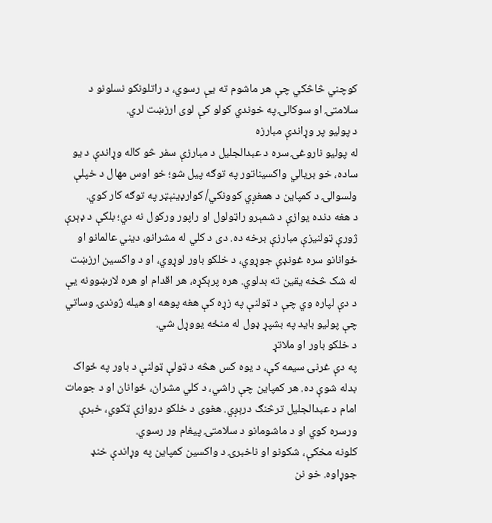کوچني څاڅکي چې هر ماشوم ته یې رسوي، د راتلونکو نسلونو د سلامتۍ او سوکالۍ په خوندي کولو کې لوی ارزښت لري.
د پولیو پر وړاندې مبارزه
له پولیو ناروغۍ سره د عبدالجلیل د مبارزې سفر څو کاله وړاندې د یو ساده، خو بریالي واکسیناتور په توګه پیل شو؛ خو اوس مهال د خپلې ولسوالۍ د کمپاین د همغږي کوونکي/ کوارډینېټر په توګه کار کوي.
د هغه دنده یوازې د شمېرو راټولول او راپور ورکول نه دي؛ بلکې د ډېرې ژورې ټولنیزې مبارزې برخه ده. دی د کلي له مشرانو، دیني عالمانو او ځوانانو سره غونډې جوړوي، د خلکو باور لوړوي، او د واکسین ارزښت له شک څخه یقین ته بدلوي. هره پرېکړه، هر اقدام او هره لارښوونه یې د دې لپاره وي چې د ټولنې په زړه کې هغه پوهه او هیله ژوندۍ وساتي چې پولیو باید په بشپړ ډول له منځه یووړل شي.
د خلکو باور او ملاتړ
په دې غرنۍ سیمه کې، د یوه کس هڅه د ټولې ټولنې د باور په ځواک بدله شوې ده. هر کمپاین چې راشي، د کلي مشران، ځوانان او د جومات امام د عبدالجلیل ترڅنګ درېږي. هغوی د خلکو دروازې ټکوي، خبرې ورسره کوي او د ماشومانو د سلامتۍ پیغام ور رسوي.
کلونه مخکې، شکونو او ناخبرۍ د واکسین کمپاین په وړاندې خنډ جوړاوه. خو نن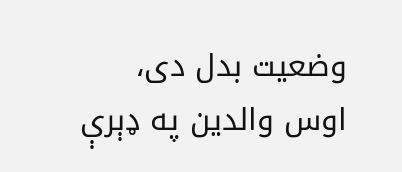وضعیت بدل دی، اوس والدین په ډېرې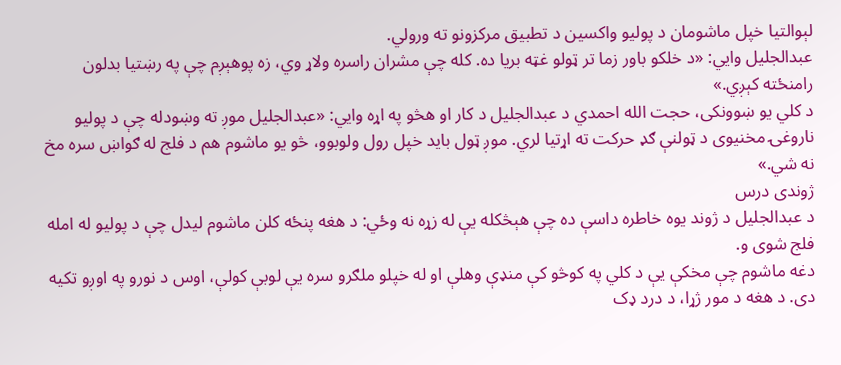لېوالتیا خپل ماشومان د پولیو واکسین د تطبیق مرکزونو ته ورولي.
عبدالجلیل وايي: «د خلکو باور زما تر ټولو غټه بریا ده. کله چې مشران راسره ولاړ وي، زه پوهېږم چې په رښتیا بدلون رامنځته کېږي.»
د کلي یو ښوونکی، حجت الله احمدي د عبدالجلیل د کار او هڅو په اړه وايي: «عبدالجلیل موږ ته وښودله چې د پولیو ناروغۍ مخنیوی د ټولنې ګډ حرکت ته اړتیا لري. موږ ټول باید خپل رول ولوبوو، څو یو ماشوم هم د فلج له ګواښ سره مخ نه شي.»
ژوندی درس
د عبدالجلیل د ژوند یوه خاطره داسې ده چې هېڅکله یې له زړه نه وځي: د هغه پنځه کلن ماشوم لیدل چې د پولیو له امله فلج شوی و.
دغه ماشوم چې مخکې یې د کلي په کوڅو کې منډې وهلې او له خپلو ملګرو سره یې لوبې کولې، اوس د نورو په اوږو تکیه دی. د هغه د مور ژړا، د درد ډک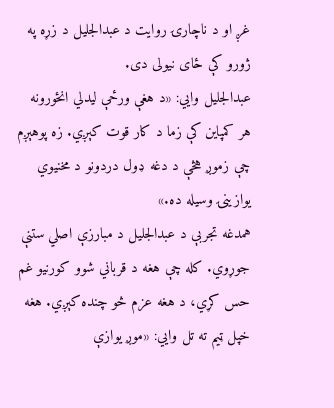غږ او د ناچارۍ روایت د عبدالجلیل د زړه په ژورو کې ځای نیولی دی.
عبدالجلیل وايي: «د هغې ورځې لیدلي انځورونه هر کمپاین کې زما د کار قوت کېږي. زه پوهېږم چې زموږ هڅې د دغه ډول دردونو د مخنیوي یوازینۍ وسیله ده.»
همدغه تجربې د عبدالجلیل د مبارزې اصلي ستنې جوړوي. کله چې هغه د قرباني شوو کورنیو غم حس کړي، د هغه عزم څو چنده کېږي. هغه خپل ټیم ته تل وایي: «موږ یوازې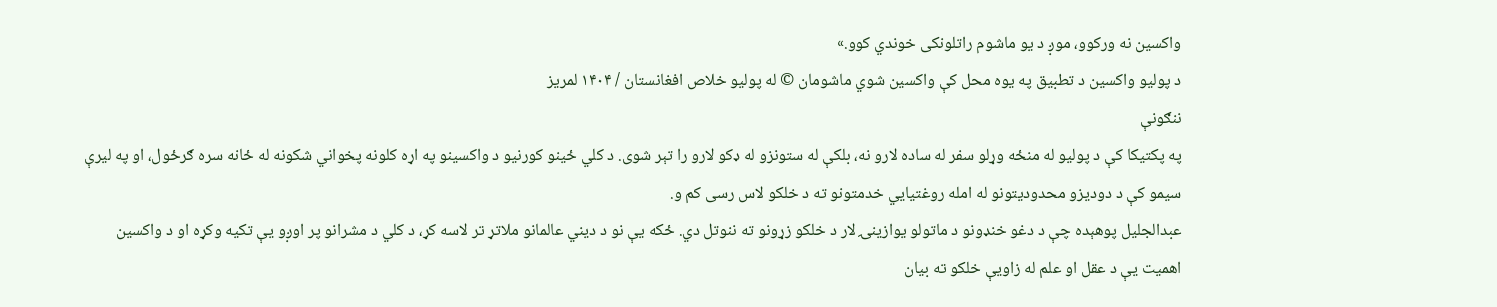واکسین نه ورکوو، موږ د یو ماشوم راتلونکی خوندي کوو.»
د پولیو واکسین د تطبیق په یوه محل کې واکسین شوي ماشومان © له پولیو خلاص افغانستان / ۱۴۰۴ لمریز
ننګونې
په پکتیکا کې د پولیو له منځه وړلو سفر له ساده لارو نه، بلکې له ستونزو له ډکو لارو را تېر شوی. د کلي ځينو کورنیو د واکسینو په اړه کلونه پخواني شکونه له ځانه سره ګرځول، او په لیرې سیمو کې د دودیزو محدودیتونو له امله روغتیايي خدمتونو ته د خلکو لاس رسی کم و.
عبدالجلیل پوهېده چې د دغو خنډونو د ماتولو یوازینۍ لار د خلکو زړونو ته ننوتل دي. ځکه یې نو د دیني عالمانو ملاتړ تر لاسه کړ، د کلي د مشرانو پر اوږو یې تکیه وکړه او د واکسین اهمیت یې د عقل او علم له زاویې خلکو ته بیان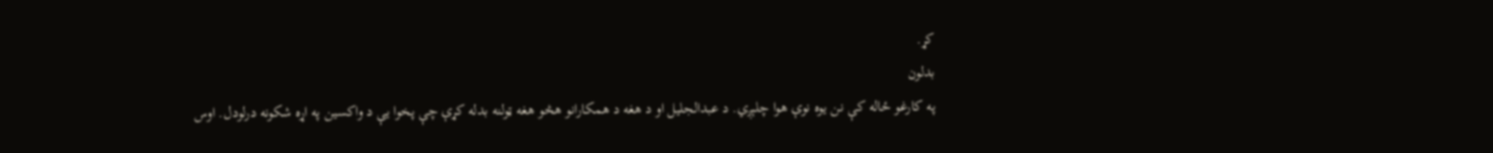کړ.
بدلون
په کارغو ځاله کې نن یوه نوې هوا چلېږي. د عبدالجلیل او د هغه د همکارانو هڅو هغه ټولنه بدله کړې چې پخوا یې د واکسین په اړه شکونه درلودل. اوس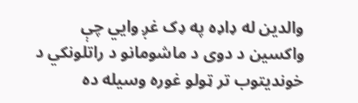والدین له ډاډه په ډک غږ وایي چې واکسین د دوی د ماشومانو د راتلونکي د خوندیتوب تر ټولو غوره وسیله ده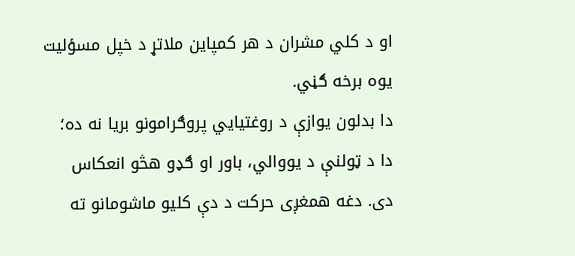او د کلي مشران د هر کمپاین ملاتړ د خپل مسؤلیت یوه برخه ګڼي.
دا بدلون یوازې د روغتیايي پروګرامونو بریا نه ده؛ دا د ټولنې د یووالي، باور او ګډو هڅو انعکاس دی. دغه همغږی حرکت د دې کلیو ماشومانو ته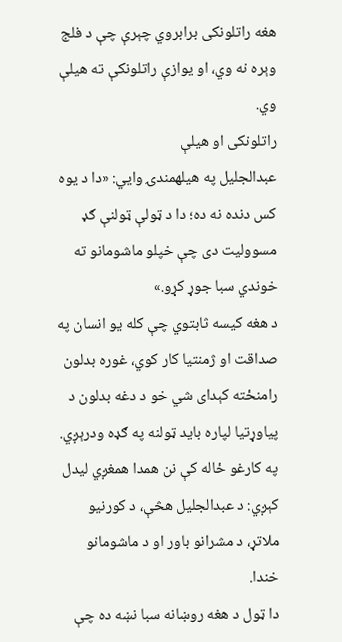هغه راتلونکی برابروي چېرې چې د فلج وېره نه وي، او یوازې راتلونکې ته هیلې وي.
راتلونکی او هیلې
عبدالجلیل په هیلهمندۍ وايي: «دا د یوه کس دنده نه ده؛ دا د ټولې ټولنې ګډ مسوولیت دی چې خپلو ماشومانو ته خوندي سبا جوړ کړو.»
د هغه کیسه ثابتوي چې کله یو انسان په صداقت او ژمنتیا کار کوي، غوره بدلون رامنځته کېدای شي خو د دغه بدلون د پیاوړتیا لپاره باید ټولنه په ګډه ودرېږي.
په کارغو ځاله کې نن همدا همغږي لیدل کېږي: د عبدالجلیل هڅې، د کورنیو ملاتړ، د مشرانو باور او د ماشومانو خندا.
دا ټول د هغه روښانه سبا نښه ده چې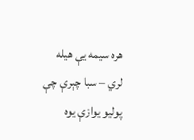هره سیمه یې هیله لري – سبا چېرې چې پولیو یوازې یوه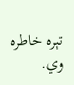تېره خاطره وي.